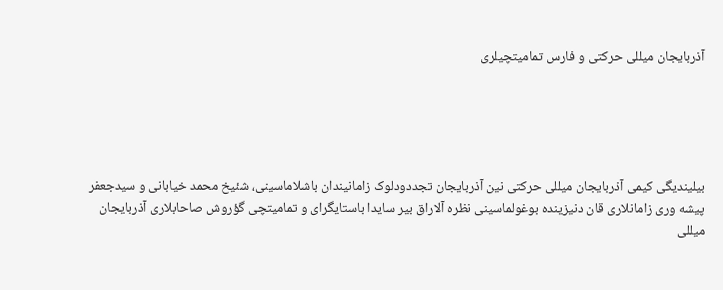آذربایجان میللی حرکتی و فارس تمامیتچیلری





بیلیندیگی کیمی آذربایجان میللی حرکتی نین آذربایجان تجددودلوک زامانیندان باشلاماسینی، شئیخ محمد خیابانی و سیدجعفر پیشه وری زامانلاری قان دنیزینده بوغولماسینی نظره آلاراق بیر سایدا باستایگرای و تمامیتچی گؤروش صاحابلاری آذربایجان میللی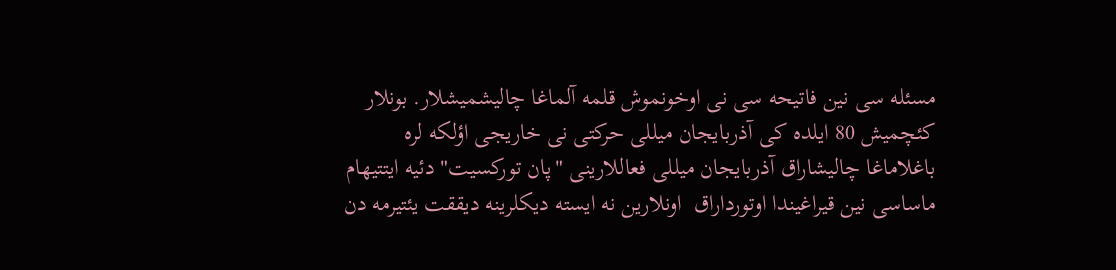مسئله سی نین فاتیحه سی نی اوخونموش قلمه آلماغا چالیشمیشلار. بونلار کئچمیش 80 ایلده کی آذربایجان میللی حرکتی نی خاریجی اؤلکه لره باغلاماغا چالیشاراق آذربایجان میللی فعاللارینی "پان تورکسیت" دئیه ایتتیهام ماساسی نین قیراغیندا اوتورداراق  اونلارین نه ایسته دیکلرینه دیققت یئتیرمه دن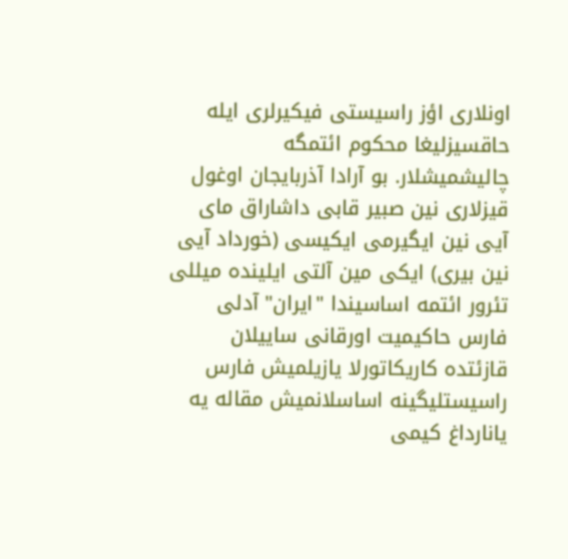اونلاری اؤز راسیستی فیکیرلری ایله حاقسیزلیغا محکوم ائتمگه چالیشمیشلار. بو آرادا آذربایجان اوغول قیزلاری نین صبیر قابی داشاراق مای آیی نین ایگیرمی ایکیسی (خورداد آیی نین بیری) ایکی مین آلتی ایلینده میللی تئرور ائتمه اساسیندا "ایران" آدلی فارس حاکیمیت اورقانی ساییلان قازئتده کاریکاتورلا یازیلمیش فارس راسیستلیگینه اساسلانمیش مقاله یه یانارداغ کیمی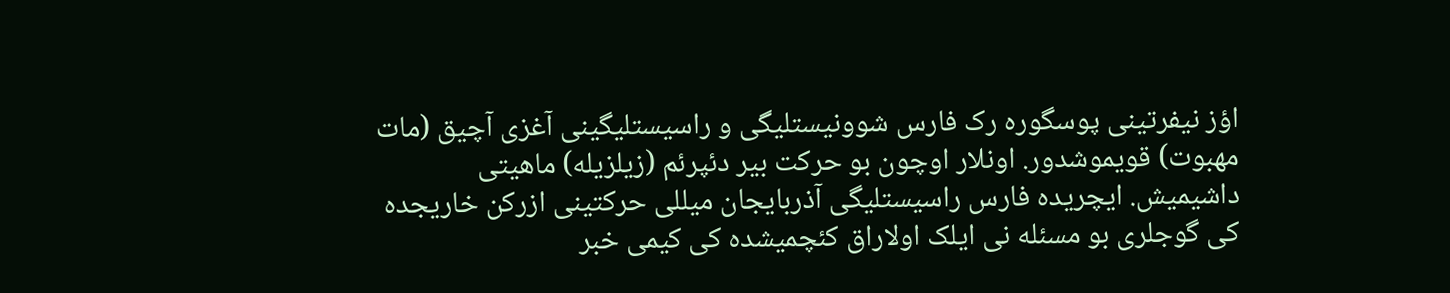اؤز نیفرتینی پوسگوره رک فارس شوونیستلیگی و راسیستلیگینی آغزی آچیق (مات مهبوت) قویموشدور. اونلار اوچون بو حرکت بیر دئپرئم (زیلزیله) ماهیتی داشیمیش. ایچریده فارس راسیستلیگی آذربایجان میللی حرکتینی ازرکن خاریجده کی گوجلری بو مسئله نی ایلک اولاراق کئچمیشده کی کیمی خبر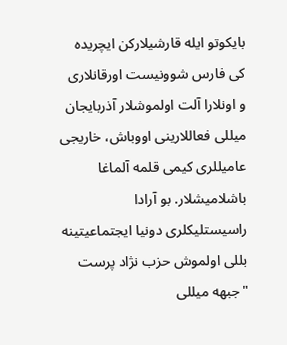بایکوتو ایله قارشیلارکن ایچریده کی فارس شوونیست اورقانلاری و اونلارا آلت اولموشلار آذربایجان میللی فعاللارینی اووباش، خاریجی عامیللری کیمی قلمه آلماغا باشلامیشلار. بو آرادا راسیستلیکلری دونیا ایجتماعیتینه بللی اولموش حزب نژاد پرست "جبهه میللی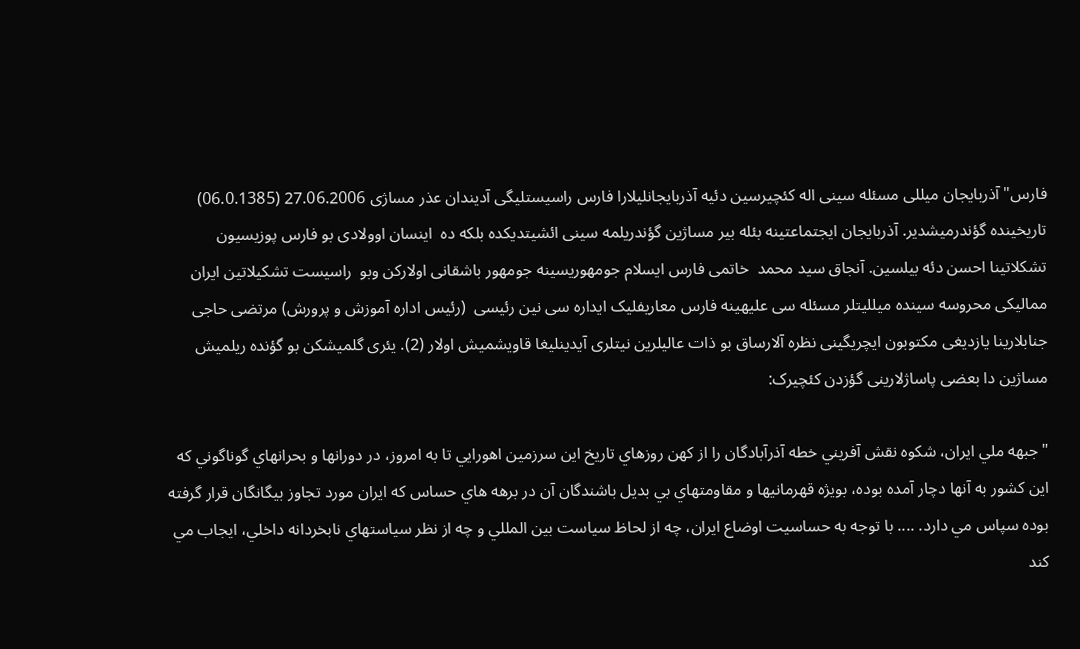فارس" آذربایجان میللی مسئله سینی اله کئچیرسین دئیه آذربایجانلیلارا فارس راسیستلیگی آدیندان عذر مساژی 27.06.2006 (06.0.1385) تاریخینده گؤندرمیشدیر. آذربایجان ایجتماعتینه بئله بیر مساژین گؤندریلمه سینی ائشیتدیکده بلکه ده  اینسان اوولادی بو فارس پوزیسیون تشکلاتینا احسن دئه بیلسین. آنجاق سید محمد  خاتمی فارس ایسلام جومهوریسینه جومهور باشقانی اولارکن وبو  راسیست تشکیلاتین ایران ممالیکی محروسه سینده میللیتلر مسئله سی علیهینه فارس معاریفلیک ایداره سی نین رئیسی  (رئیس اداره آموزش و پرورش) مرتضی حاجی جنابلارینا یازدیغی مکتوبون ایچریگینی نظره آلارساق بو ذات عالیلرین نیتلری آیدینلیغا قاویشمیش اولار (2). یئری گلمیشکن بو گؤنده ریلمیش مساژین دا بعضی پاساژلارینی گؤزدن کئچیرک:

"جبهه ملي ايران، شكوه نقش آفريني خطه آذرآبادگان را از كهن روزهاي تاريخ اين سرزمين اهورايي تا به امروز، در دورانها و بحرانهاي گوناگوني كه اين كشور به آنها دچار آمده بوده، بويژه قهرمانيها و مقاومتهاي بي بديل باشندگان آن در برهه هاي حساس كه ايران مورد تجاوز بيگانگان قرار گرفته بوده سپاس مي دارد. .... با توجه به حساسيت اوضاع ايران، چه از لحاظ سياست بين المللي و چه از نظر سياستهاي نابخردانه داخلي، ايجاب مي كند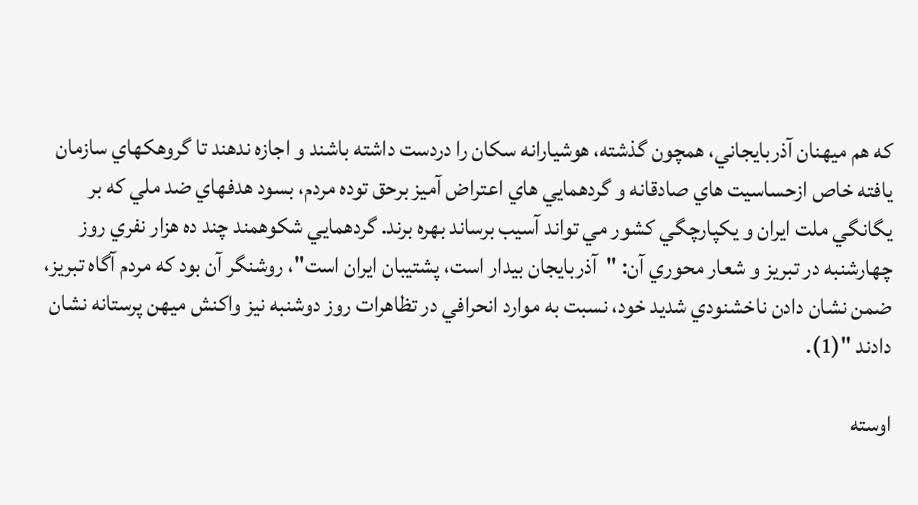كه هم ميهنان آذربايجاني، همچون گذشته، هوشيارانه سكان را دردست داشته باشند و اجازه ندهند تا گروهكهاي سازمان يافته خاص ازحساسيت هاي صادقانه و گردهمايي هاي اعتراض آميز برحق توده مردم، بسود هدفهاي ضد ملي كه بر يگانگي ملت ايران و يكپارچگي كشور مي تواند آسيب برساند بهره برند. گردهمايي شكوهمند چند ده هزار نفري روز چهارشنبه در تبريز و شعار محوري آن: "آذربايجان بيدار است، پشتيبان ايران است"، روشنگر آن بود كه مردم آگاه تبريز، ضمن نشان دادن ناخشنودي شديد خود، نسبت به موارد انحرافي در تظاهرات روز دوشنبه نيز واكنش ميهن پرستانه نشان دادند "(1).

اوسته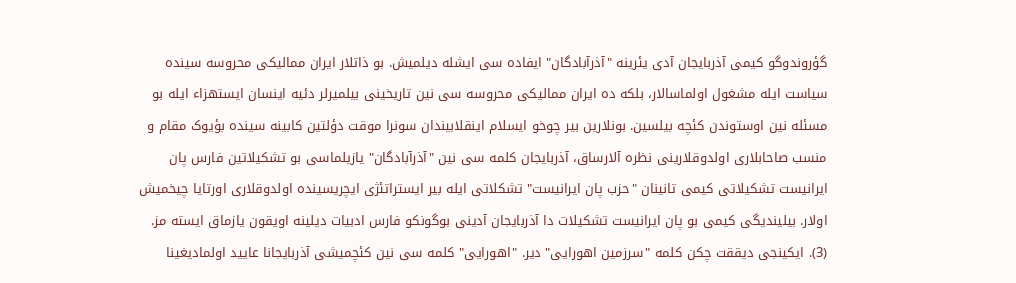گؤروندوگو کیمی آذربایجان آدی یئرینه "آذرآبادگان" ایفاده سی ایشله دیلمیش. بو ذاتلار ایران ممالیکی محروسه سینده سیاست ایله مشغول اولماسالار، بلکه ده ایران ممالیکی محروسه سی نین تاریخینی بیلمیرلر دئیه اینسان ایستهزاء ایله بو مسئله نین اوستوندن کئچه بیلسین. بونلارین بیر چوخو ایسلام اینقلابیندان سونرا موقت دؤلتین کابینه سینده بؤیوک مقام و منسب صاحابلاری اولدوقلارینی نظره آلارساق، آذربایجان کلمه سی نین "آذرآبادگان" یازیلماسی بو تشکیلاتین فارس پان ایرانیست تشکیلاتی کیمی تانینان "حزب پان ایرانیست" تشکلاتی ایله بیر ایستراتئژی ایچریسینده اولدوقلاری اورتایا چیخمیش اولار. بیلیندیگی کیمی بو پان ایرانیست تشکیلات دا آذربایجان آدینی بوگونکو فارس ادبیات دیلینه اویقون یازماق ایسته مز. (3). ایکینجی دیققت چکن کلمه "سرزمین اهورایی" دیر. "اهورایی" کلمه سی نین کئچمیشی آذربایجانا عایید اولمادیغینا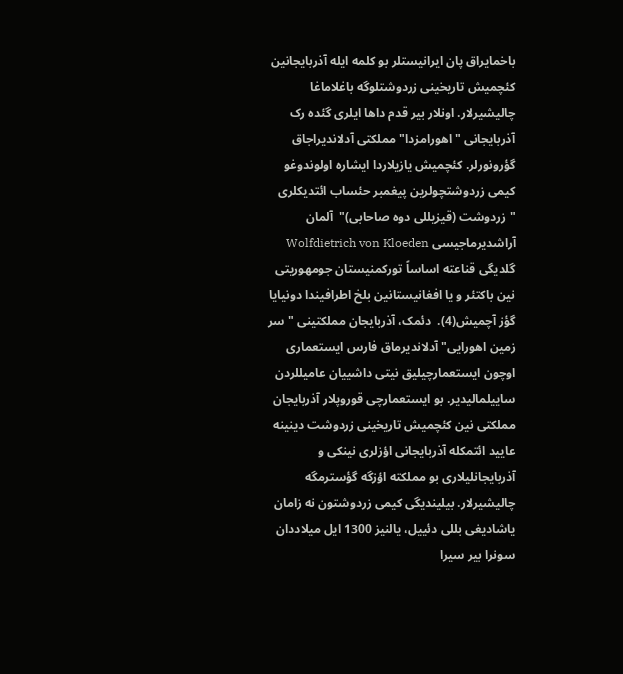باخمایراق پان ایرانیستلر بو کلمه ایله آذربایجانین کئچمیش تاریخینی زردوشتلوگه باغلاماغا چالیشیرلار. اونلار بیر قدم داها ایلری گئده رک آذربایجانی "اهورامزدا" مملکتی آدلاندیراجاق گؤرونورلر. کئچمیش یازیلاردا ایشاره اولوندوغو کیمی زردوشتچولرین پیغمبر حئساب ائتدیکلری "زردوشت (قیزیللی دوه صاحابی)"  آلمان آراشدیرماجیسی Wolfdietrich von Kloeden گلدیگی قناعته اساساً تورکمنیستان جومهوریتی نین باکتئر و یا افغانیستانین بلخ اطرافیندا دونیایا گؤز آچمیش(4).  دئمک، آذربایجان مملکتینی "سر زمین اهورایی" آدلاندیرماق فارس ایستعماری اوچون ایستعمارچیلیق نیتی داشییان عامیللردن ساییلمالیدیر. بو ایستعمارچی قوروپلار آذربایجان مملکتی نین کئچمیش تاریخینی زردوشت دینینه عایید ائتمکله آذربایجانی اؤزلری نینکی و آذربایجانلیلاری بو مملکته اؤزگه گؤسترمگه چالیشیرلار. بیلیندیگی کیمی زردوشتون نه زامان یاشادیغی بللی دئییل، یالنیز 1300 ایل میلاددان سونرا بیر سیرا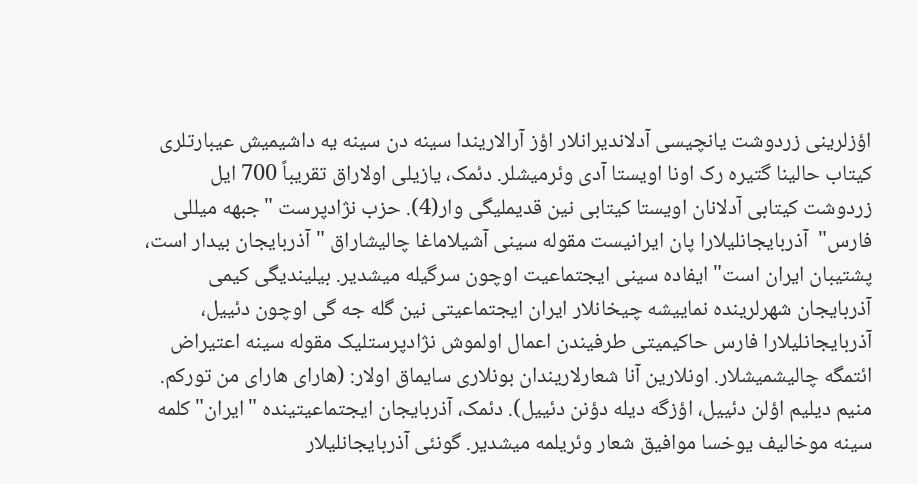اؤزلرینی زردوشت یانچیسی آدلاندیرانلار اؤز آرالاریندا سینه دن سینه یه داشیمیش عیبارتلری کیتاب حالینا گتیره رک اونا اویستا آدی وئرمیشلر. دئمک، یازیلی اولاراق تقریباً 700 ایل زردوشت کیتابی آدلانان اویستا کیتابی نین قدیملیگی وار(4). حزب نژادپرست "جبهه میللی فارس"  آذربایجانلیلارا پان ایرانیست مقوله سینی آشیلاماغا چالیشاراق "آذربایجان بیدار است، پشتیبان ایران است" ایفاده سینی ایجتماعیت اوچون سرگیله میشدیر. بیلیندیگی کیمی آذربایجان شهرلرینده نماییشه چیخانلار ایران ایجتماعیتی نین گله جه گی اوچون دئییل، آذربایجانلیلارا فارس حاکیمیتی طرفیندن اعمال اولموش نژادپرستلیک مقوله سینه اعتیراض ائتمگه چالیشمیشلار. اونلارین آنا شعارلاریندان بونلاری سایماق اولار: (هارای هارای من تورکم. منیم دیلیم اؤلن دئییل، اؤزگه دیله دؤنن دئییل). دئمک، آذربایجان ایجتماعیتینده "ایران" کلمه سینه موخالیف یوخسا موافیق شعار وئریلمه میشدیر. گونئی آذربایجانلیلار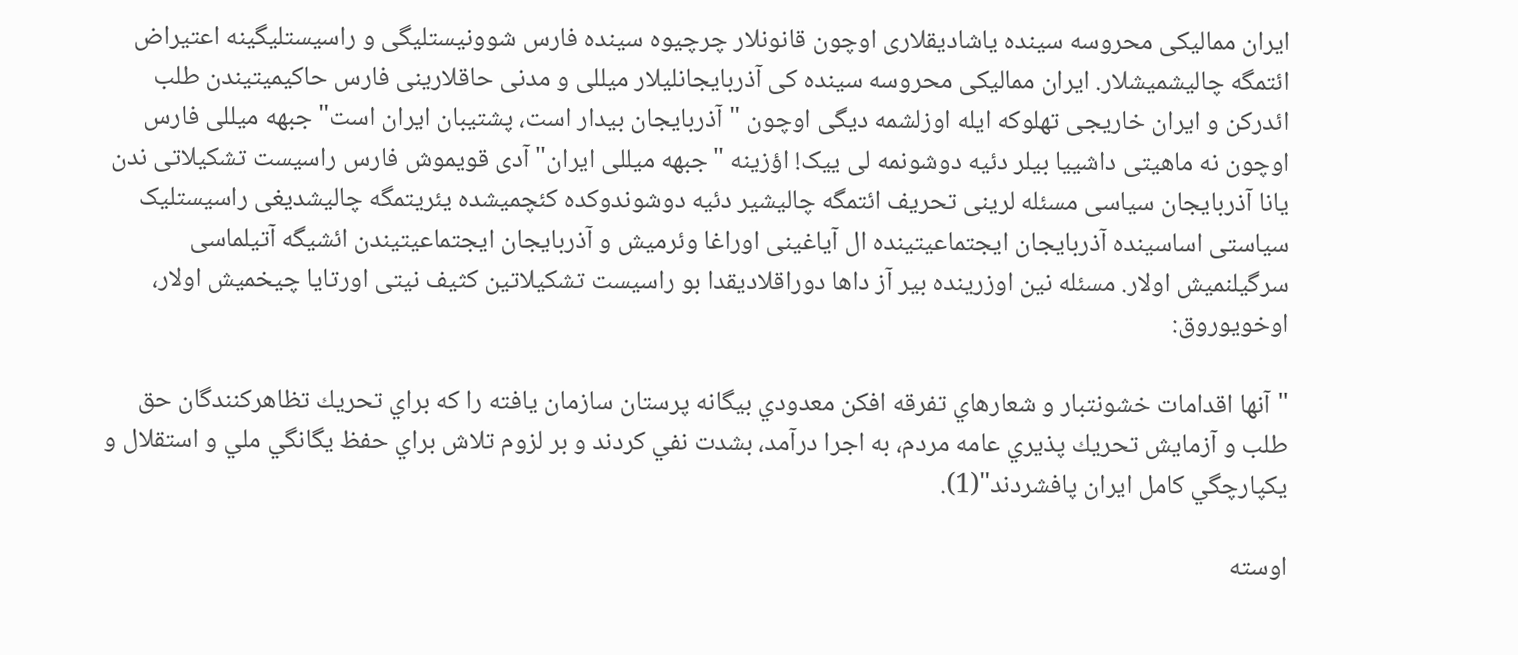ایران ممالیکی محروسه سینده یاشادیقلاری اوچون قانونلار چرچیوه سینده فارس شوونیستلیگی و راسیستلیگینه اعتیراض ائتمگه چالیشمیشلار. ایران ممالیکی محروسه سینده کی آذربایجانلیلار میللی و مدنی حاقلارینی فارس حاکیمیتیندن طلب ائدرکن و ایران خاریجی تهلوکه ایله اوزلشمه دیگی اوچون "آذربایجان بیدار است، پشتیبان ایران است" جبهه میللی فارس اوچون نه ماهیتی داشییا بیلر دئیه دوشونمه لی ییک! اؤزینه "جبهه میللی ایران" آدی قویموش فارس راسیست تشکیلاتی ندن یانا آذربایجان سیاسی مسئله لرینی تحریف ائتمگه چالیشیر دئیه دوشوندوکده کئچمیشده یئریتمگه چالیشدیغی راسیستلیک سیاستی اساسینده آذربایجان ایجتماعیتینده ال آیاغینی اوراغا وئرمیش و آذربایجان ایجتماعیتیندن ائشیگه آتیلماسی سرگیلنمیش اولار. مسئله نین اوزرینده بیر آز داها دوراقلادیقدا بو راسیست تشکیلاتین کثیف نیتی اورتایا چیخمیش اولار، اوخویوروق:

"آنها اقدامات خشونتبار و شعارهاي تفرقه افكن معدودي بيگانه پرستان سازمان يافته را كه براي تحريك تظاهركنندگان حق طلب و آزمايش تحريك پذيري عامه مردم، به اجرا درآمد، بشدت نفي كردند و بر لزوم تلاش براي حفظ يگانگي ملي و استقلال و يكپارچگي كامل ايران پافشردند"(1).

اوسته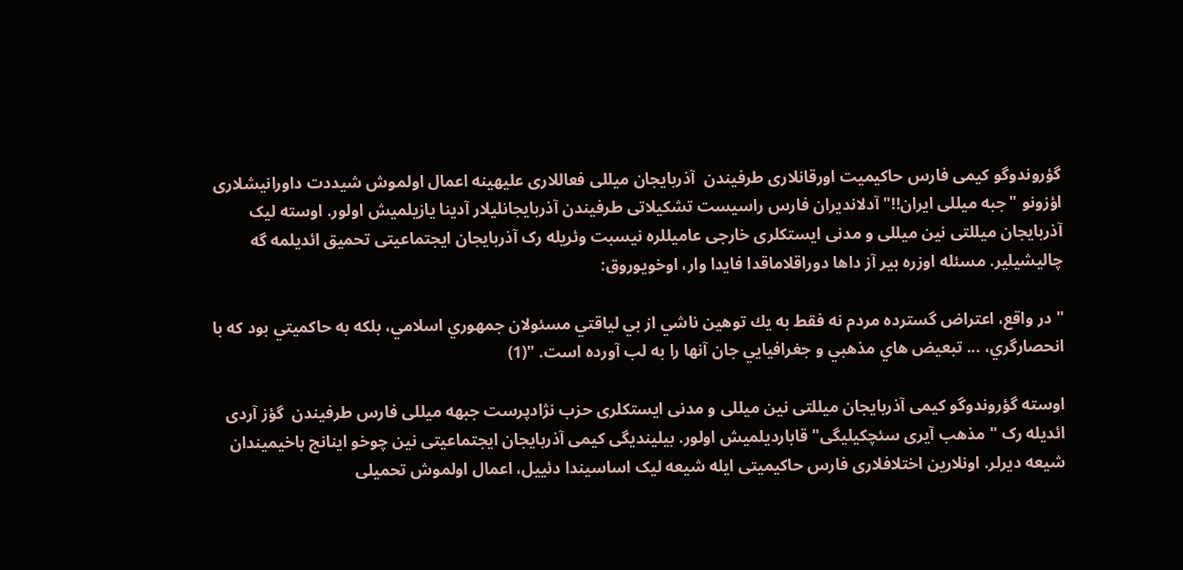گؤروندوگو کیمی فارس حاکیمیت اورقانلاری طرفیندن  آذربایجان میللی فعاللاری علیهینه اعمال اولموش شیددت داورانیشلاری اؤزونو "جبه میللی ایران!!" آدلاندیران فارس راسیست تشکیلاتی طرفیندن آذربایجانلیلار آدینا یازیلمیش اولور. اوسته لیک آذربایجان میللتی نین میللی و مدنی ایستکلری خارجی عامیللره نیسبت وئریله رک آذربایجان ایجتماعیتی تحمیق ائدیلمه گه چالیشیلیر. مسئله اوزره بیر آز داها دوراقلاماقدا فایدا وار، اوخویوروق:

"در واقع، اعتراض گسترده مردم نه فقط به يك توهين ناشي از بي لياقتي مسئولان جمهوري اسلامي، بلكه به حاكميتي بود كه با انحصارگري، ... تبعيض هاي مذهبي و جغرافيايي جان آنها را به لب آورده است. "(1)

اوسته گؤروندوگو کیمی آذربایجان میللتی نین میللی و مدنی ایستکلری حزب نژادپرست جبهه میللی فارس طرفیندن  گؤز آردی ائدیله رک "مذهب آیری سئچکیلیگی" قاباردیلمیش اولور. بیلیندیگی کیمی آذربایجان ایجتماعیتی نین چوخو اینانج باخیمیندان شیعه دیرلر. اونلارین اختلافلاری فارس حاکیمیتی ایله شیعه لیک اساسیندا دئییل، اعمال اولموش تحمیلی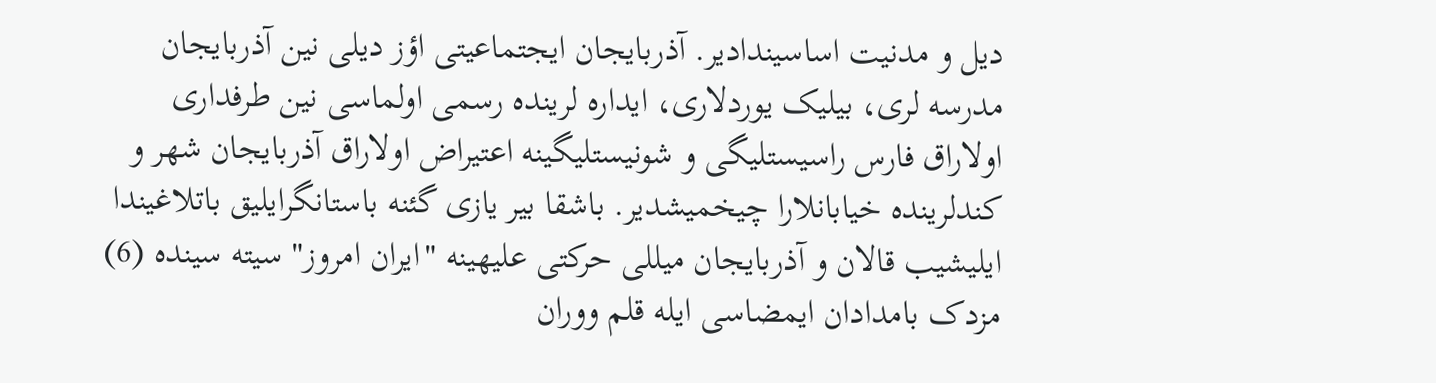دیل و مدنیت اساسیندادیر. آذربایجان ایجتماعیتی اؤز دیلی نین آذربایجان مدرسه لری، بیلیک یوردلاری، ایداره لرینده رسمی اولماسی نین طرفداری اولاراق فارس راسیستلیگی و شونیستلیگینه اعتیراض اولاراق آذربایجان شهر و کندلرینده خیابانلارا چیخمیشدیر. باشقا بیر یازی گئنه باستانگرایلیق باتلاغیندا ایلیشیب قالان و آذربایجان میللی حرکتی علیهینه "ایران امروز" سیته سینده (6) مزدک بامدادان ایمضاسی ایله قلم ووران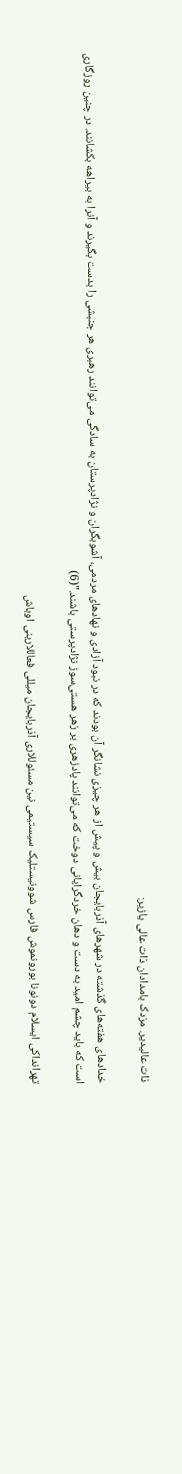ذات عالیدیر. مزدک بامدادان ذات عالی یازیر:

خدادهای هفته‌های گذشته در شهرهای آذربایجان بیش و پیش از هر چیزی نشانگر آن بودند که در نبود آزادی و نهادهای مردمی، آشوبگران و نژادپرستان به سادگی می‌توانند رهبری هر جنبشی را بدست بگیرند و آنرا به بیراهه بکشانند. در چنین روزگاری است که باید چشم امید به دست و دهان خردگرایانی دوخت که می‌توانند پادزهری بر زهر هستی‌سوز نژادپرستی باشند."(6)

تهرانداکی ایسلام دونونا بورونموش فارس شوونیستلیک سیستیمی نین مسئوللاری آذربایجان میللی فعاللارینی اوباش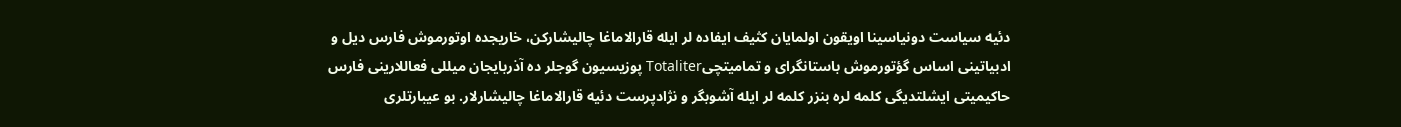دئیه سیاست دونیاسینا اویقون اولمایان کثیف ایفاده لر ایله قارالاماغا چالیشارکن، خاریجده اوتورموش فارس دیل و ادبیاتینی اساس گؤتورموش باستانگرای و تمامیتچیTotaliter پوزیسیون گوجلر ده آذربایجان میللی فعاللارینی فارس حاکیمیتی ایشلتدیگی کلمه لره بنزر کلمه لر ایله آشوبگر و نژادپرست دئیه قارالاماغا چالیشارلار. بو عیبارتلری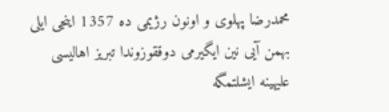محمدرضا پهلوی و اونون رژیمی ده 1357 اینجی ایلی بهمن آیی نین ایگیرمی دوققوزوندا تبریز اهالیسی علیهینه ایشلتمگه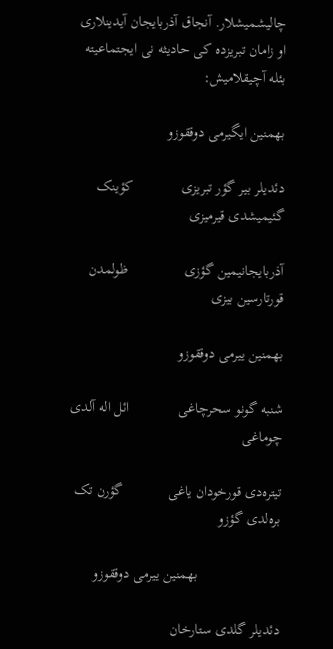چالیشمیشلار. آنجاق آذربایجان آیدینلاری او زامان تبریزده کی حادیثه نی ایجتماعیته بئله آچیقلامیش:

بهمنين ايگيرمی دوققوزو

دئديلر بير گؤر تبريزی             کؤينک گئيميشدی قيرميزی

آذربايجانيمين گؤزی               ظولمدن قورتارسين بيزی

بهمنين ييرمی دوققوزو

شنبه گونو سحرچاغی             ائل اله آلدی چوماغی

تيتره‌دی قورخودان ياغی            گؤرن تک بره‌لدی گؤزو

                      بهمنين ييرمی دوققوزو

دئديلر گلدی ستارخان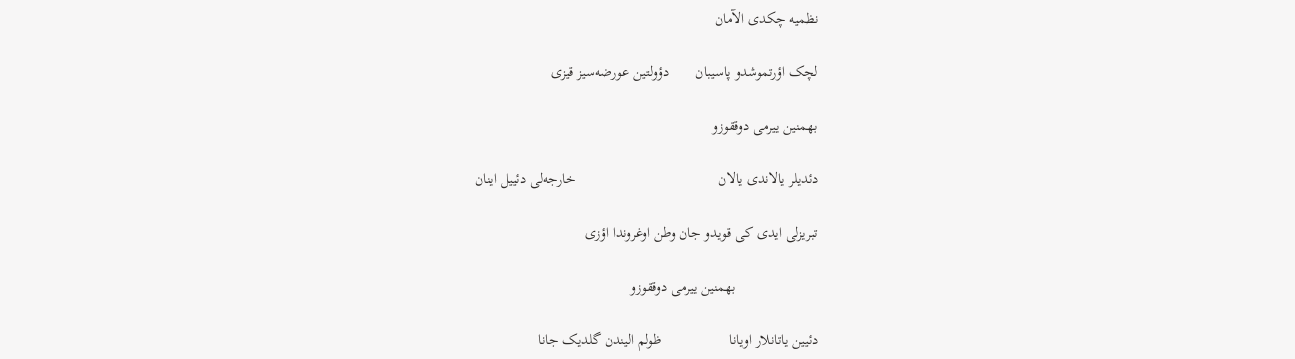نظميه چکدی الآمان

لچک اؤرتموشدو پاسيبان       دؤولتين عورضه‌سيز قيزی

بهمنين ييرمی دوققوزو

دئديلر يالاندی يالان                                      خارجه‌لی دئييل اينان

تبريزلی ايدی کی قويدو جان وطن اوغروندا اؤزی

                      بهمنين ييرمی دوققوزو

دئيين ياتانلار اويانا                  ظولم اليندن گلديک جانا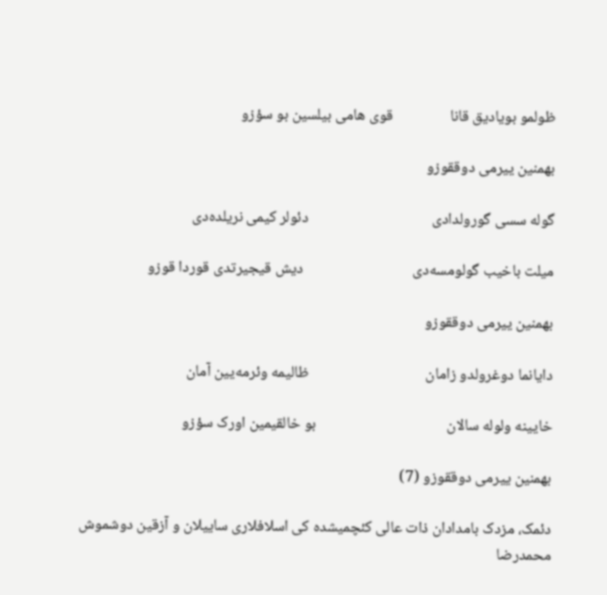ظولمو بوياديق قانا                قوی هامی بيلسين بو سؤزو

بهمنين ييرمی دوققوزو

گوله سسی گورولدادی                                   دئولر کيمی نريلده‌دی

ميلت باخيب گولومسه‌دی                               ديش قيجيرتدی قوردا قوزو

بهمنين ييرمی دوققوزو

دايانما دوغرولدو زامان                                 ظاليمه وئرمه‌يين آمان

خايينه ولوله سالان                                     بو خالقيمين اورک سؤزو

بهمنين ييرمی دوققوزو (7)

دئمک، مزدک بامدادان ذات عالی کئچمیشده کی اسلافلاری ساییلان و آزقین دوشموش محمدرضا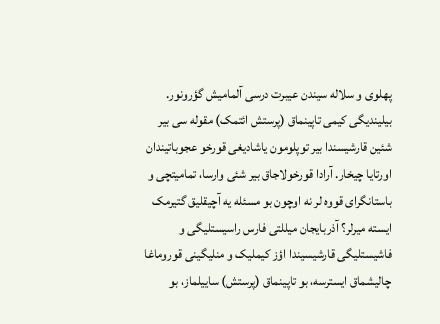پهلوی و سلاله سیندن عیبرت درسی آلمامیش گؤرونور. بیلیندیگی کیمی تاپینماق (پرستش ائتمک) مقوله سی بیر شئین قارشیسندا بیر توپلومون یاشادیغی قورخو عجوباتیندان اورتایا چیخار. آرادا قورخولاجاق بیر شئی وارسا، تمامیتچی و باستانگرای قووه لر نه اوچون بو مسئله یه آچیقلیق گتیرمک ایسته میرلر؟ آذربایجان میللتی فارس راسیستلیگی و فاشیستلیگی قارشیسیندا اؤز کیملیک و منلیگینی قوروماغا چالیشماق ایسترسه، بو تاپینماق (پرستش) ساییلماز، بو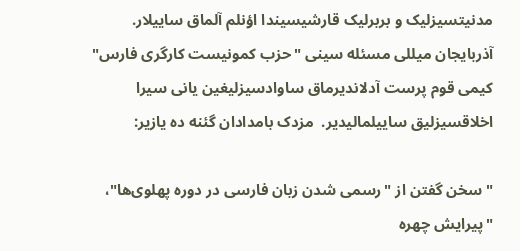مدنیتسیزلیک و بربرلیک قارشیسیندا اؤنلم آلماق ساییلار. آذربایجان میللی مسئله سینی "حزب کمونیست کارگری فارس" کیمی قوم پرست آدلاندیرماق ساوادسیزلیغین یانی سیرا اخلاقسیزلیق ساییلمالیدیر.  مزدک بامدادان گئنه ده یازیر:

" سخن گفتن از "رسمی شدن زبان فارسی در دوره پهلوی‌ها"، "پیرایش چهره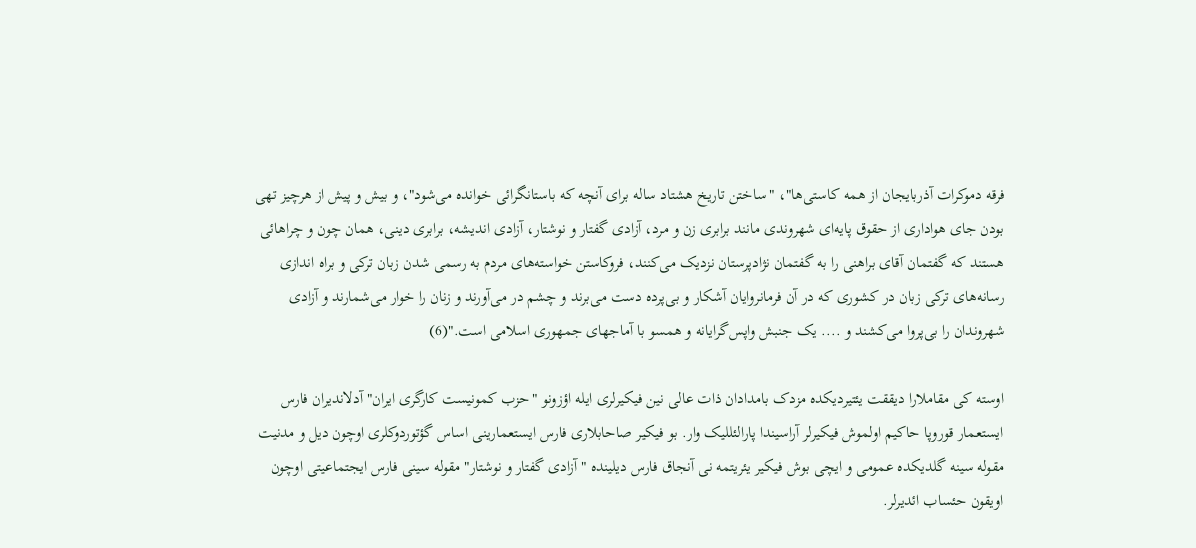فرقه دموکرات آذربایجان از همه کاستی‌ها"، "ساختن تاریخ هشتاد ساله برای آنچه که باستانگرائی خوانده می‌شود"، و بیش و پیش از هرچیز تهی بودن جای هواداری از حقوق پایه‌ای شهروندی مانند برابری زن و مرد، آزادی گفتار و نوشتار، آزادی اندیشه، برابری دینی، همان چون و چراهائی هستند که گفتمان آقای براهنی را به گفتمان نژادپرستان نزدیک می‌کنند، فروکاستن خواسته‌های مردم به رسمی شدن زبان ترکی و براه اندازی رسانه‌های ترکی زبان در کشوری که در آن فرمانروایان آشکار و بی‌پرده دست می‌برند و چشم در می‌آورند و زنان را خوار می‌شمارند و آزادی شهروندان را بی‌پروا می‌کشند و .... یک جنبش واپس‌گرایانه و همسو با آماجهای جمهوری اسلامی است."(6)

اوسته کی مقاملارا دیققت یئتیردیکده مزدک بامدادان ذات عالی نین فیکیرلری ایله اؤزونو "حزب کمونیست کارگری ایران" آدلاندیران فارس ایستعمار قوروپا حاکیم اولموش فیکیرلر آراسیندا پارالئللیک وار. بو فیکیر صاحابلاری فارس ایستعمارینی اساس گؤتوردوکلری اوچون دیل و مدنیت مقوله سینه گلدیکده عمومی و ایچی بوش فیکیر یئریتمه نی آنجاق فارس دیلینده "آزادی گفتار و نوشتار" مقوله سینی فارس ایجتماعیتی اوچون اویقون حئساب ائدیرلر.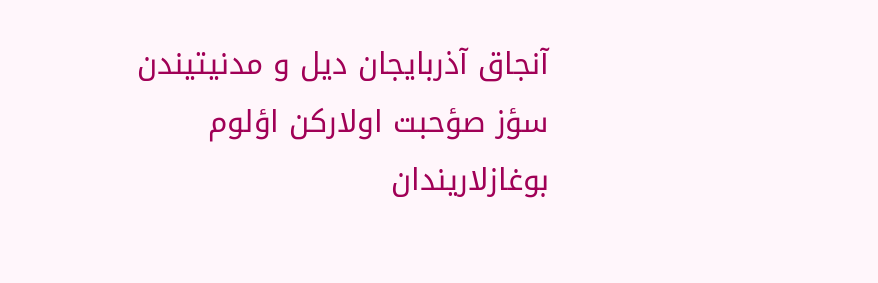آنجاق آذربایجان دیل و مدنیتیندن سؤز صؤحبت اولارکن اؤلوم بوغازلاریندان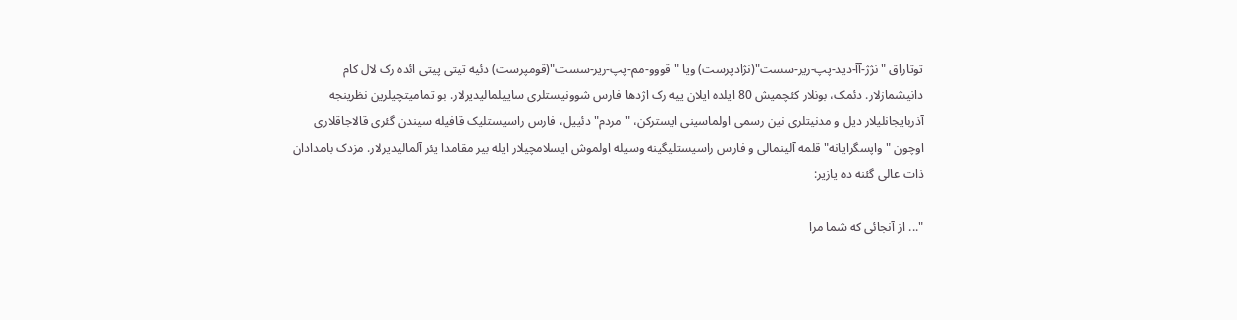توتاراق "نژژ-آآ-دید-پپ-ریر-سست"(نژادپرست) ویا "قووو-مم-پپ-ریر-سست"(قومپرست) دئیه تیتی پیتی ائده رک لال کام دانیشمازلار. دئمک، بونلار کئچمیش 80 ایلده ایلان ییه رک اژدها فارس شوونیستلری ساییلمالیدیرلار. بو تمامیتچیلرین نظرینجه آذربایجانلیلار دیل و مدنیتلری نین رسمی اولماسینی ایسترکن، "مردم" دئییل، فارس راسیستلیک قافیله سیندن گئری قالاجاقلاری اوچون "واپسگرایانه" قلمه آلینمالی و فارس راسیستلیگینه وسیله اولموش ایسلامچیلار ایله بیر مقامدا یئر آلمالیدیرلار. مزدک بامدادان ذات عالی گئنه ده یازیر:

"... از آنجائی که شما مرا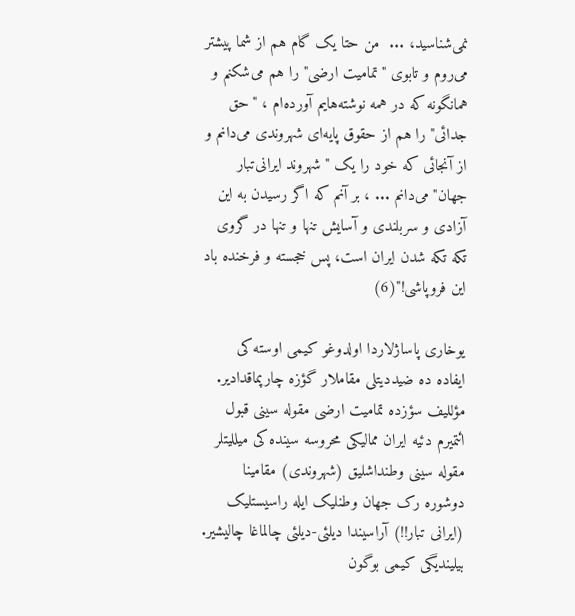نمی‌شناسید، ...  من حتا یک گام هم از شما پیشتر می‌روم و تابوی "تمامیت ارضی" را هم می‌شکنم و همانگونه که در همه نوشته‌هایم آورده‌ام ، "حق جدائی" را هم از حقوق پایه‌ای شهروندی می‌دانم و از آنجائی که خود را یک "شهروند ایرانی‌تبار جهان" می‌دانم ... ، بر آنم که اگر رسیدن به این آزادی و سربلندی و آسایش تنها و تنها در گروی تکه تکه شدن ایران است، پس خجسته و فرخنده باد این فروپاشی!"(6)

یوخاری پاساژلاردا اولدوغو کیمی اوسته کی ایفاده ده ضیددیتلی مقاملار گؤزه چارپماقدادیر. مؤللیف سؤزده تمامیت ارضی مقوله سینی قبول ائتمیرم دئیه ایران ممالیکی محروسه سینده کی میللیتلر مقوله سینی وطنداشلیق (شهروندی) مقامینا دوشوره رک جهان وطنلیک ایله راسیستلیک (ایرانی تبار!!) آراسیندا دیلئی-دیلئی چالماغا چالیشیر. بیلیندیگی کیمی بوگون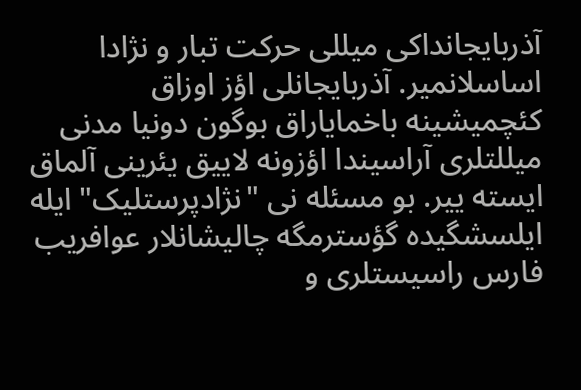آذربایجانداکی میللی حرکت تبار و نژادا اساسلانمیر. آذربایجانلی اؤز اوزاق کئچمیشینه باخمایاراق بوگون دونیا مدنی میللتلری آراسیندا اؤزونه لاییق یئرینی آلماق ایسته ییر. بو مسئله نی "نژادپرستلیک" ایله ایلسشگیده گؤسترمگه چالیشانلار عوافریب فارس راسیستلری و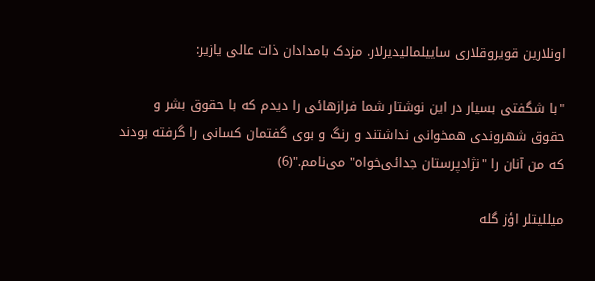اونلارین قویروقلاری ساییلمالیدیرلار. مزدک بامدادان ذات عالی یازیر:

"با شگفتی بسیار در این نوشتار شما فرازهائی را دیدم که با حقوق بشر و حقوق شهروندی همخوانی نداشتند و رنگ و بوی گفتمان کسانی را گرفته بودند که من آنان را "نژادپرستان جدائی‌خواه" می‌نامم."(6)

میللیتلر اؤز گله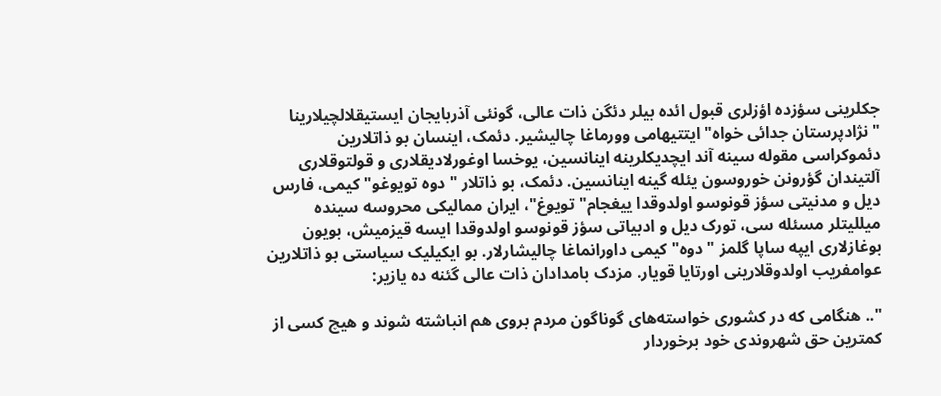جکلرینی سؤزده اؤزلری قبول ائده بیلر دئگن ذات عالی، گونئی آذربایجان ایستیقلالچیلارینا "نژادپرستان جدائی خواه" ایتتیهامی وورماغا چالیشیر. دئمک، اینسان بو ذاتلارین دئموکراسی مقوله سینه آند ایچدیکلرینه اینانسین، یوخسا اوغورلادیقلاری و قولتوقلاری آلتیندان گؤرونن خوروسون یئله گینه اینانسین. دئمک، بو ذاتلار "دوه تویوغو" کیمی، فارس دیل و مدنیتی سؤز قونوسو اولدوقدا ییغجام"تویوغ"، ایران ممالیکی محروسه سینده میللیتلر مسئله سی، تورک دیل و ادبیاتی سؤز قونوسو اولدوقدا ایسه قیزمیش، بویون بوغازلاری ایپه ساپا گلمز "دوه" کیمی داورانماغا چالیشارلار. بو ایکیلیک سیاستی بو ذاتلارین عوامفریب اولدوقلارینی اورتایا قویار. مزدک بامدادان ذات عالی گئنه ده یازیر:

".. هنگامی که در کشوری خواسته‌های گوناگون مردم بروی هم انباشته شوند و هیچ کسی از کمترین حق شهروندی خود برخوردار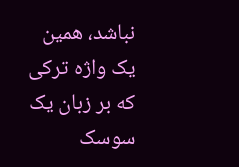نباشد، همین یک واژه ترکی که بر زبان یک سوسک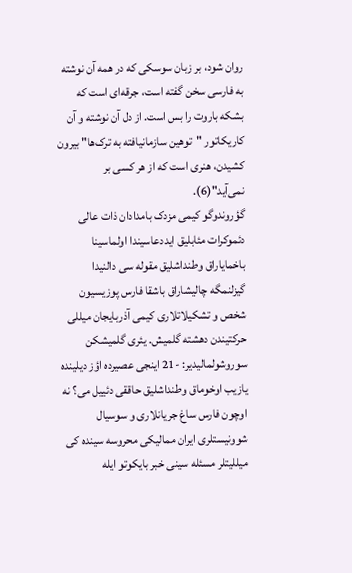روان شود، بر زبان سوسکی که در همه آن نوشته به فارسی سخن گفته است، جرقه‌ای است که بشکه باروت را بس است. از دل آن نوشته و آن کاریکاتور "توهین سازمانیافته به ترک‌ها" بیرون کشیدن، هنری است که از هر کسی بر نمی‌آید"(6).
گؤروندوگو کیمی مزدک بامدادان ذات عالی دئموکرات مئابلیق ایددعاسیندا اولماسینا باخمایاراق وطنداشلیق مقوله سی دالنیدا گیزلنمگه چالیشاراق باشقا فارس پوزیسیون شخص و تشکیلاتلاری کیمی آذربایجان میللی حرکتیندن دهشته گلمیش. یئری گلمیشکن سوروشولمالیدیر: -21 اینجی عصیرده اؤز دیلینده یازیب اوخوماق وطنداشلیق حاققی دئییل می؟ نه اوچون فارس ساغ جریانلاری و سوسیال شوونیستلری ایران ممالیکی محروسه سینده کی میللیتلر مسئله سینی خبر بایکوتو ایله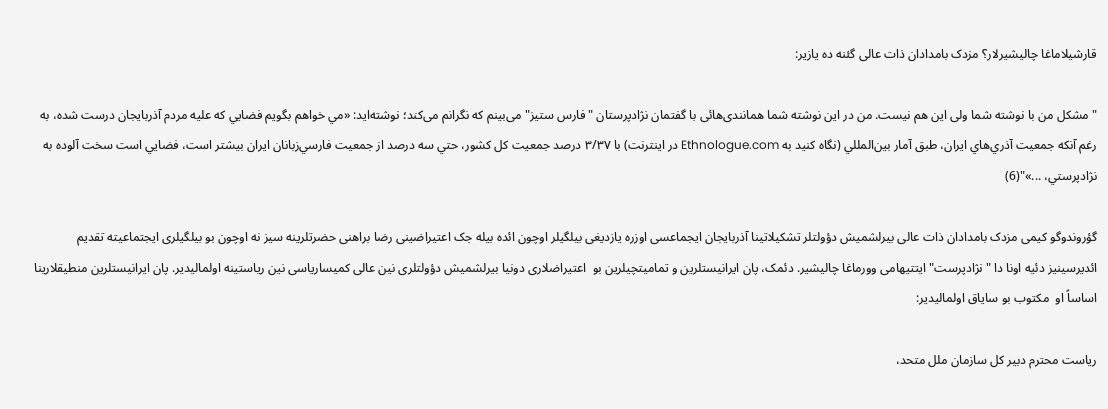قارشیلاماغا چالیشیرلار؟ مزدک بامدادان ذات عالی گئنه ده یازیر:

"مشکل من با نوشته شما ولی این هم نیست. من در این نوشته شما همانندی‌هائی با گفتمان نژادپرستان "فارس ستیز" می‌بینم که نگرانم می‌کند؛ نوشته‌اید: «مي خواهم بگويم فضايي كه عليه مردم آذربايجان درست شده، به رغم آنكه جمعيت آذري‌هاي ايران، طبق آمار بين‌المللي (نگاه كنيد به Ethnologue.com در اينترنت) با ٣/٣٧ درصد جمعيت كل كشور، حتي سه درصد از جمعيت فارسي‌زبانان ايران بيشتر است، فضايي است سخت آلوده به نژادپرستي، ...»"(6)

گؤروندوگو کیمی مزدک بامدادان ذات عالی بیرلشمیش دؤولتلر تشکیلاتینا آذربایجان ایجماعسی اوزره یازدیغی بیلگیلر اوچون ائده بیله جک اعتیراضینی رضا براهنی حضرتلرینه سیز نه اوچون بو بیلگیلری ایجتماعیته تقدیم ائدیرسینیز دئیه اونا دا "نژادپرست" ایتتیهامی وورماغا چالیشیر. دئمک، پان ایرانیستلرین و تمامیتچیلرین بو  اعتیراضلاری دونیا بیرلشمیش دؤولتلری نین عالی کمیساریاسی نین ریاستینه اولمالیدیر. پان ایرانیستلرین منطیقلارینا اساساً او  مکتوب بو سایاق اولمالیدیر:

ریاست محترم دبیر کل سازمان ملل متحد،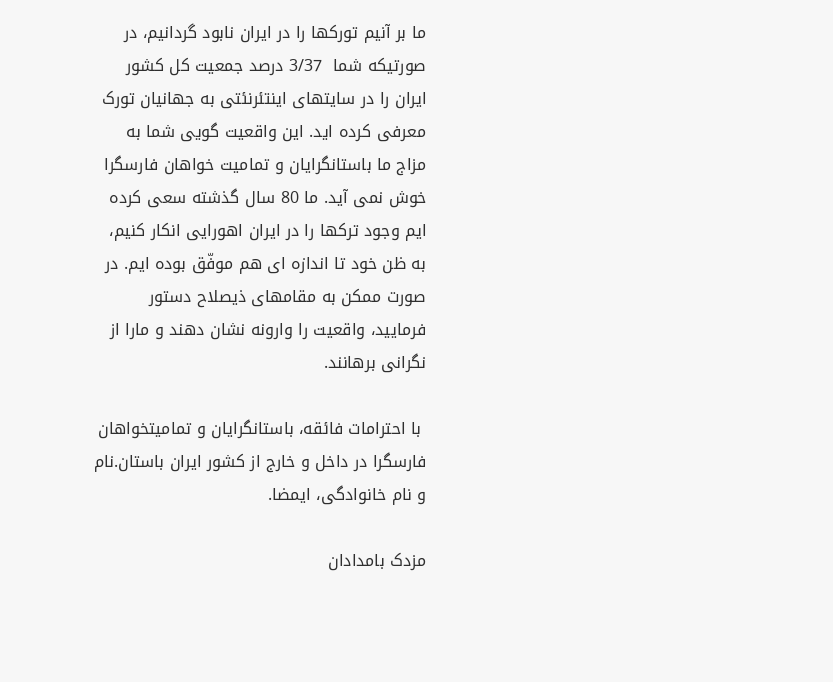ما بر آنیم تورکها را در ایران نابود گردانیم، در صورتیکه شما  3/37 درصد جمعیت کل کشور ایران را در سایتهای اینتئرنئتی به جهانیان تورک معرفی کرده اید. این واقعیت گویی شما به مزاج ما باستانگرایان و تمامیت خواهان فارسگرا خوش نمی آید. ما 80 سال گذشته سعی کرده ایم وجود ترکها را در ایران اهورایی انکار کنیم، به ظن خود تا اندازه ای هم موفّق بوده ایم. در صورت ممکن به مقامهای ذیصلاح دستور فرمایید، واقعیت را وارونه نشان دهند و مارا از نگرانی برهانند.

 با احترامات فائقه، باستانگرایان و تمامیتخواهان فارسگرا در داخل و خارج از کشور ایران باستان.نام و نام خانوادگی، ایمضا.

مزدک بامدادان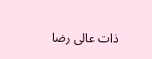ذات عالی رضا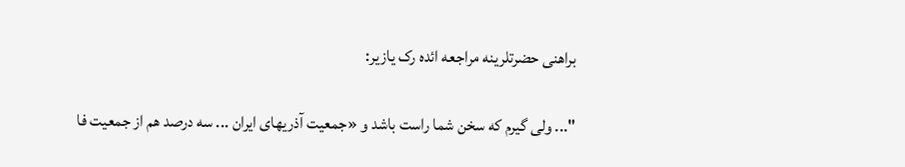براهنی حضرتلرینه مراجعه ائده رک یازیر:

"... ولی گیرم که سخن شما راست باشد و «جمعیت آذریهای ایران ... سه درصد هم از جمعیت فا